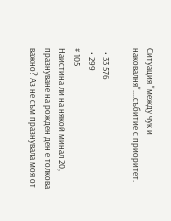Ситуация "между чук и наковалня"....събитие с приоритет.

  • 33 576
  • 299
# 105
Наистина ли на някой минал 20, празнуване на рожден ден е толкова важно? Аз не съм празнувала моя от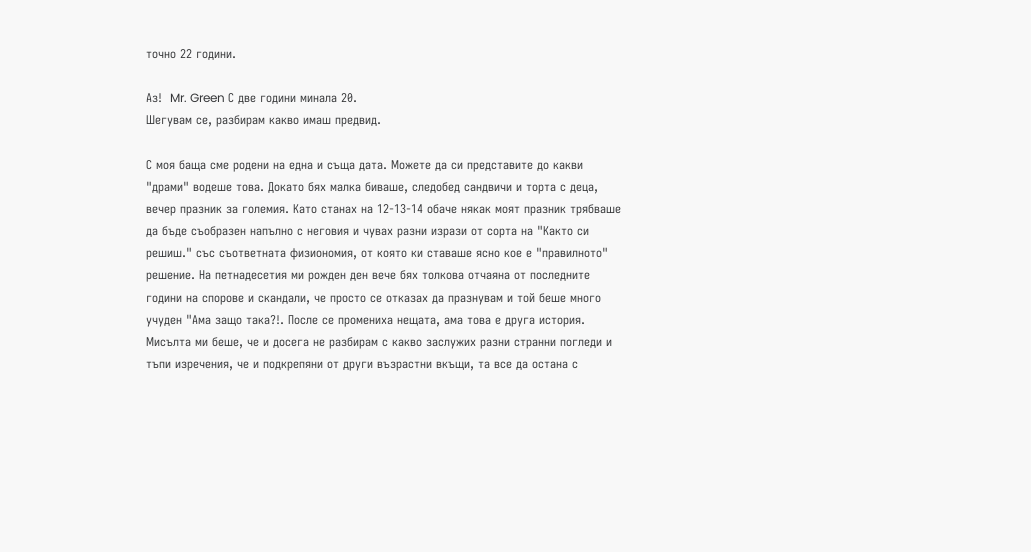точно 22 години.

Аз!  Mr. Green С две години минала 20.
Шегувам се, разбирам какво имаш предвид.

С моя баща сме родени на една и съща дата. Можете да си представите до какви "драми" водеше това. Докато бях малка биваше, следобед сандвичи и торта с деца, вечер празник за големия. Като станах на 12-13-14 обаче някак моят празник трябваше да бъде съобразен напълно с неговия и чувах разни изрази от сорта на "Както си решиш." със съответната физиономия, от която ки ставаше ясно кое е "правилното" решение. На петнадесетия ми рожден ден вече бях толкова отчаяна от последните години на спорове и скандали, че просто се отказах да празнувам и той беше много учуден "Ама защо така?!. После се промениха нещата, ама това е друга история. Мисълта ми беше, че и досега не разбирам с какво заслужих разни странни погледи и тъпи изречения, че и подкрепяни от други възрастни вкъщи, та все да остана с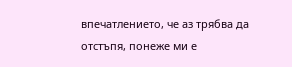впечатлението, че аз трябва да отстъпя, понеже ми е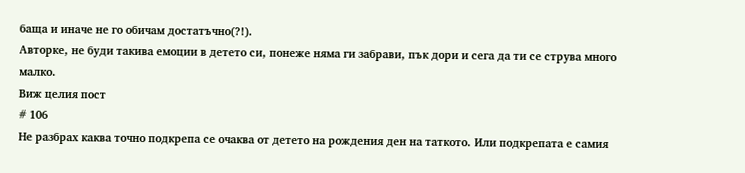баща и иначе не го обичам достатъчно(?!).
Авторке, не буди такива емоции в детето си, понеже няма ги забрави, пък дори и сега да ти се струва много малко.
Виж целия пост
# 106
Не разбрах каква точно подкрепа се очаква от детето на рождения ден на таткото. Или подкрепата е самия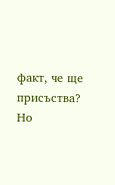факт, че ще присъства? Но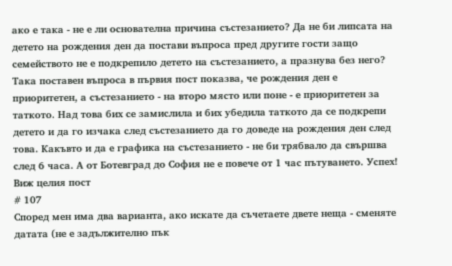ако е така - не е ли основателна причина състезанието? Да не би липсата на детето на рождения ден да постави въпроса пред другите гости защо семейството не е подкрепило детето на състезанието, а празнува без него?
Така поставен въпроса в първия пост показва, че рождения ден е приоритетен, а състезанието - на второ място или поне - е приоритетен за таткото. Над това бих се замислила и бих убедила таткото да се подкрепи детето и да го изчака след състезанието да го доведе на рождения ден след това. Какъвто и да е графика на състезанието - не би трябвало да свършва след 6 часа. А от Ботевград до София не е повече от 1 час пътуването. Успех!
Виж целия пост
# 107
Според мен има два варианта, ако искате да съчетаете двете неща - сменяте датата (не е задължително пък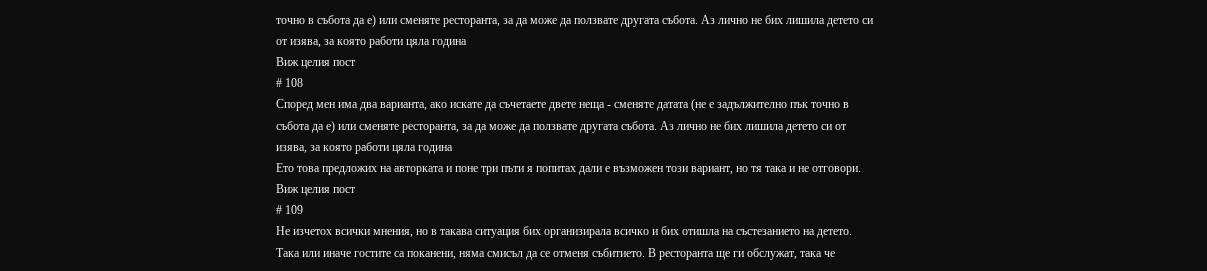точно в събота да е) или сменяте ресторанта, за да може да ползвате другата събота. Аз лично не бих лишила детето си от изява, за която работи цяла година
Виж целия пост
# 108
Според мен има два варианта, ако искате да съчетаете двете неща - сменяте датата (не е задължително пък точно в събота да е) или сменяте ресторанта, за да може да ползвате другата събота. Аз лично не бих лишила детето си от изява, за която работи цяла година
Ето това предложих на авторката и поне три пъти я попитах дали е възможен този вариант, но тя така и не отговори.
Виж целия пост
# 109
Не изчетох всички мнения, но в такава ситуация бих организирала всичко и бих отишла на състезанието на детето. Така или иначе гостите са поканени, няма смисъл да се отменя събитието. В ресторанта ще ги обслужат, така че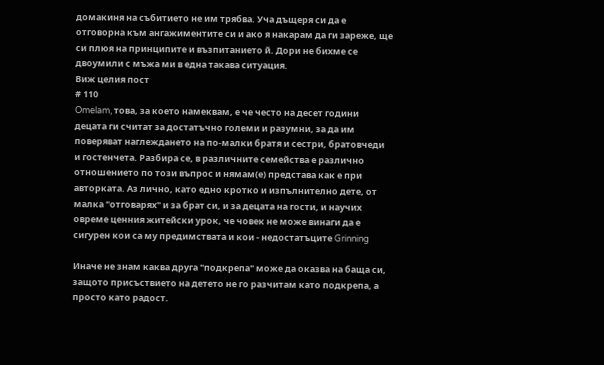домакиня на събитието не им трябва. Уча дъщеря си да е отговорна към ангажиментите си и ако я накарам да ги зареже, ще си плюя на принципите и възпитанието й. Дори не бихме се двоумили с мъжа ми в една такава ситуация.
Виж целия пост
# 110
Omelam, това, за което намеквам, е че често на десет години децата ги считат за достатъчно големи и разумни, за да им поверяват наглеждането на по-малки братя и сестри, братовчеди и гостенчета. Разбира се, в различните семейства е различно отношението по този въпрос и нямам(е) представа как е при авторката. Аз лично, като едно кротко и изпълнително дете, от малка "отговарях" и за брат си, и за децата на гости, и научих овреме ценния житейски урок, че човек не може винаги да е сигурен кои са му предимствата и кои - недостатъците Grinning

Иначе не знам каква друга "подкрепа" може да оказва на баща си, защото присъствието на детето не го разчитам като подкрепа, а просто като радост.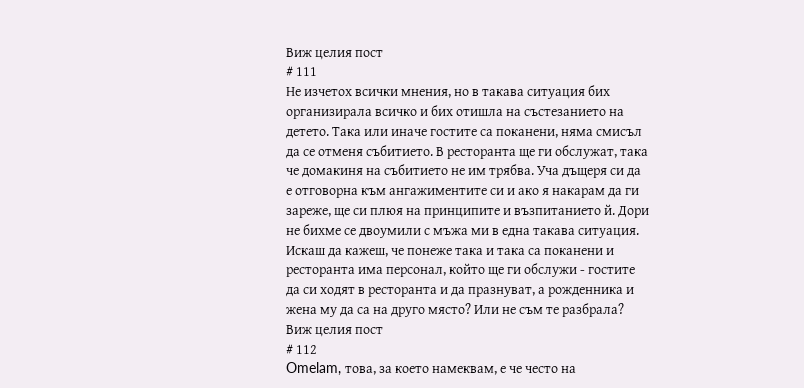Виж целия пост
# 111
Не изчетох всички мнения, но в такава ситуация бих организирала всичко и бих отишла на състезанието на детето. Така или иначе гостите са поканени, няма смисъл да се отменя събитието. В ресторанта ще ги обслужат, така че домакиня на събитието не им трябва. Уча дъщеря си да е отговорна към ангажиментите си и ако я накарам да ги зареже, ще си плюя на принципите и възпитанието й. Дори не бихме се двоумили с мъжа ми в една такава ситуация.
Искаш да кажеш, че понеже така и така са поканени и ресторанта има персонал, който ще ги обслужи - гостите да си ходят в ресторанта и да празнуват, а рожденника и жена му да са на друго място? Или не съм те разбрала?
Виж целия пост
# 112
Omelam, това, за което намеквам, е че често на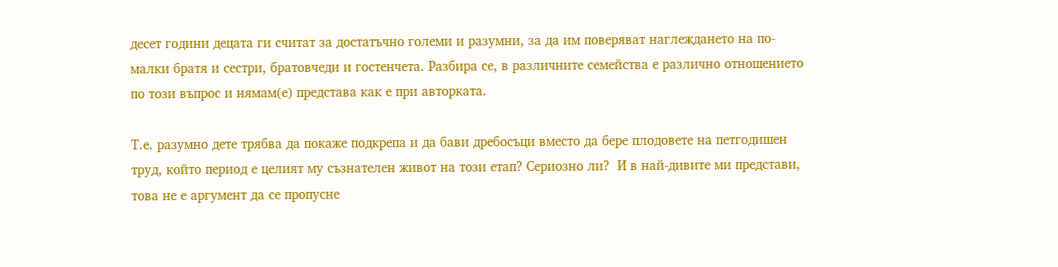десет години децата ги считат за достатъчно големи и разумни, за да им поверяват наглеждането на по-малки братя и сестри, братовчеди и гостенчета. Разбира се, в различните семейства е различно отношението по този въпрос и нямам(е) представа как е при авторката.

Т.е. разумно дете трябва да покаже подкрепа и да бави дребосъци вместо да бере плодовете на петгодишен труд, който период е целият му съзнателен живот на този етап? Сериозно ли?  И в най-дивите ми представи, това не е аргумент да се пропусне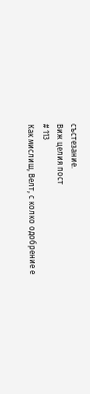състезание.
Виж целия пост
# 113
Как мислиш, Велт, с колко одобрение е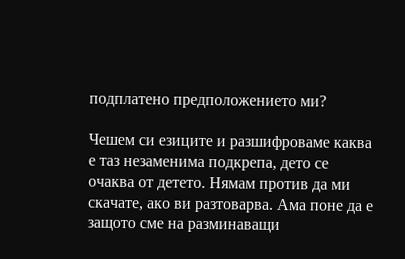подплатено предположението ми?

Чешем си езиците и разшифроваме каква е таз незаменима подкрепа, дето се очаква от детето. Нямам против да ми скачате, ако ви разтоварва. Ама поне да е защото сме на разминаващи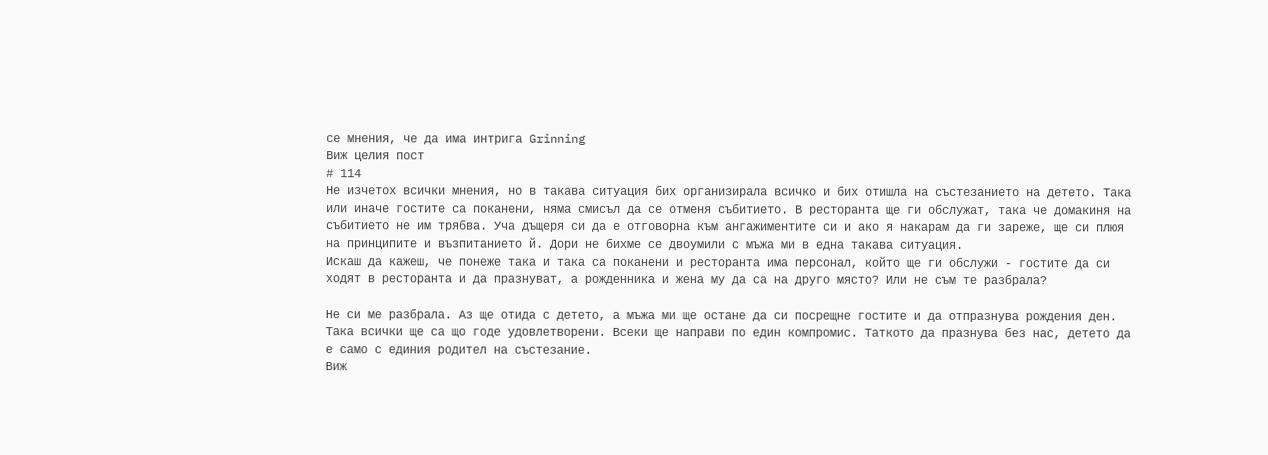се мнения, че да има интрига Grinning
Виж целия пост
# 114
Не изчетох всички мнения, но в такава ситуация бих организирала всичко и бих отишла на състезанието на детето. Така или иначе гостите са поканени, няма смисъл да се отменя събитието. В ресторанта ще ги обслужат, така че домакиня на събитието не им трябва. Уча дъщеря си да е отговорна към ангажиментите си и ако я накарам да ги зареже, ще си плюя на принципите и възпитанието й. Дори не бихме се двоумили с мъжа ми в една такава ситуация.
Искаш да кажеш, че понеже така и така са поканени и ресторанта има персонал, който ще ги обслужи - гостите да си ходят в ресторанта и да празнуват, а рожденника и жена му да са на друго място? Или не съм те разбрала?

Не си ме разбрала. Аз ще отида с детето, а мъжа ми ще остане да си посрещне гостите и да отпразнува рождения ден. Така всички ще са що годе удовлетворени. Всеки ще направи по един компромис. Таткото да празнува без нас, детето да е само с единия родител на състезание.
Виж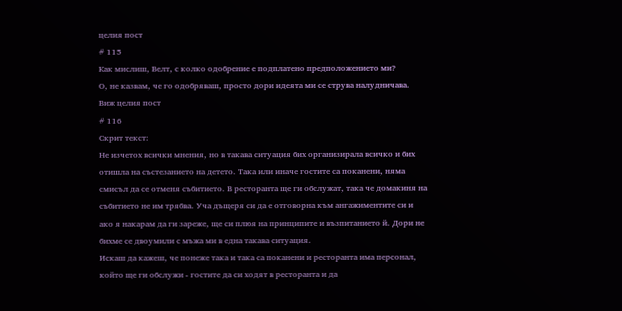целия пост
# 115
Как мислиш, Велт, с колко одобрение е подплатено предположението ми?
О, не казвам, че го одобряваш, просто дори идеята ми се струва налудничава.
Виж целия пост
# 116
Скрит текст:
Не изчетох всички мнения, но в такава ситуация бих организирала всичко и бих отишла на състезанието на детето. Така или иначе гостите са поканени, няма смисъл да се отменя събитието. В ресторанта ще ги обслужат, така че домакиня на събитието не им трябва. Уча дъщеря си да е отговорна към ангажиментите си и ако я накарам да ги зареже, ще си плюя на принципите и възпитанието й. Дори не бихме се двоумили с мъжа ми в една такава ситуация.
Искаш да кажеш, че понеже така и така са поканени и ресторанта има персонал, който ще ги обслужи - гостите да си ходят в ресторанта и да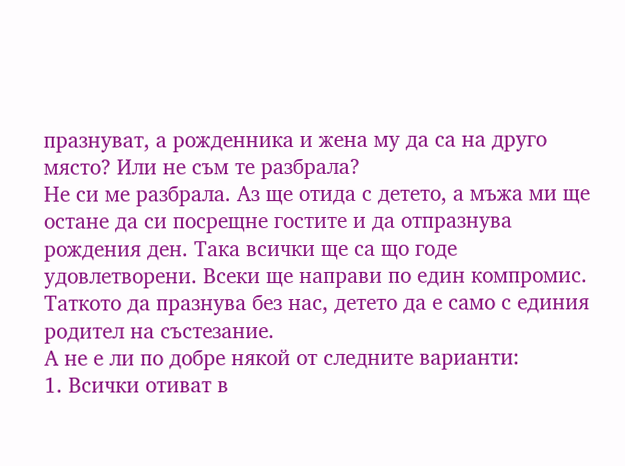празнуват, а рожденника и жена му да са на друго място? Или не съм те разбрала?
Не си ме разбрала. Аз ще отида с детето, а мъжа ми ще остане да си посрещне гостите и да отпразнува рождения ден. Така всички ще са що годе удовлетворени. Всеки ще направи по един компромис. Таткото да празнува без нас, детето да е само с единия родител на състезание.
А не е ли по добре някой от следните варианти:
1. Всички отиват в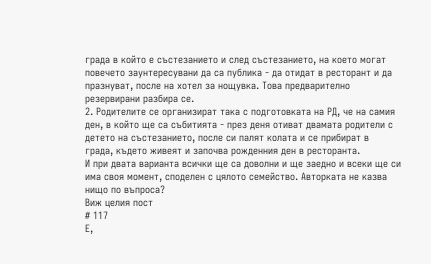града в който е състезанието и след състезанието, на което могат повечето заунтересувани да са публика - да отидат в ресторант и да празнуват, после на хотел за нощувка. Това предварително резервирани разбира се.
2. Родителите се организират така с подготовката на РД, че на самия ден, в който ще са събитията - през деня отиват двамата родители с детето на състезанието, после си палят колата и се прибират в  града, където живеят и започва рожденния ден в ресторанта.
И при двата варианта всички ще са доволни и ще заедно и всеки ще си има своя момент, споделен с цялото семейство. Авторката не казва нищо по въпроса?
Виж целия пост
# 117
Е,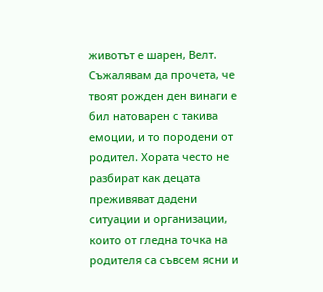животът е шарен, Велт.
Съжалявам да прочета, че твоят рожден ден винаги е бил натоварен с такива емоции, и то породени от родител. Хората често не разбират как децата преживяват дадени ситуации и организации, които от гледна точка на родителя са съвсем ясни и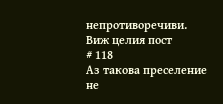непротиворечиви.
Виж целия пост
# 118
Аз такова преселение не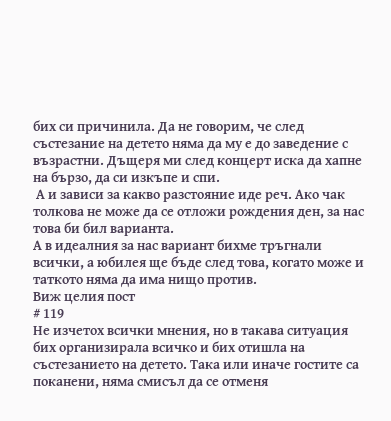бих си причинила. Да не говорим, че след състезание на детето няма да му е до заведение с възрастни. Дъщеря ми след концерт иска да хапне на бързо, да си изкъпе и спи.
 А и зависи за какво разстояние иде реч. Ако чак толкова не може да се отложи рождения ден, за нас това би бил варианта.
А в идеалния за нас вариант бихме тръгнали всички, а юбилея ще бъде след това, когато може и таткото няма да има нищо против.
Виж целия пост
# 119
Не изчетох всички мнения, но в такава ситуация бих организирала всичко и бих отишла на състезанието на детето. Така или иначе гостите са поканени, няма смисъл да се отменя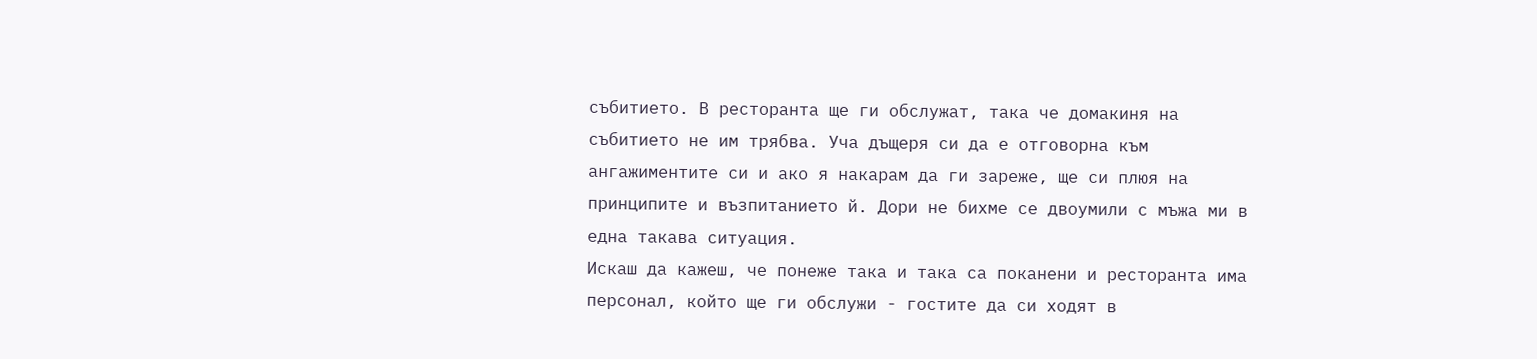събитието. В ресторанта ще ги обслужат, така че домакиня на събитието не им трябва. Уча дъщеря си да е отговорна към ангажиментите си и ако я накарам да ги зареже, ще си плюя на принципите и възпитанието й. Дори не бихме се двоумили с мъжа ми в една такава ситуация.
Искаш да кажеш, че понеже така и така са поканени и ресторанта има персонал, който ще ги обслужи - гостите да си ходят в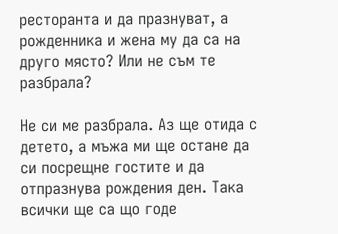ресторанта и да празнуват, а рожденника и жена му да са на друго място? Или не съм те разбрала?

Не си ме разбрала. Аз ще отида с детето, а мъжа ми ще остане да си посрещне гостите и да отпразнува рождения ден. Така всички ще са що годе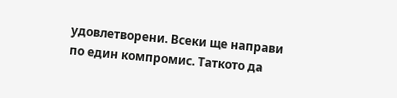удовлетворени. Всеки ще направи по един компромис. Таткото да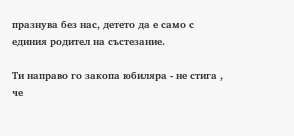празнува без нас, детето да е само с единия родител на състезание.

Ти направо го закопа юбиляра - не стига , че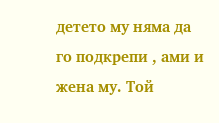детето му няма да го подкрепи , ами и жена му. Той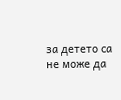за детето са не може да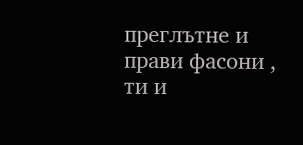преглътне и прави фасони , ти и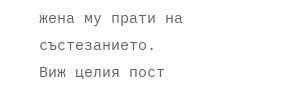жена му прати на състезанието.
Виж целия пост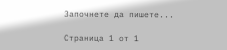Започнете да пишете...

Страница 1 от 1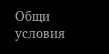Общи условия